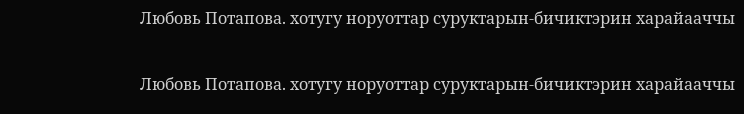Любовь Потапова. хотугу норуоттар суруктарын-бичиктэрин харайааччы

Любовь Потапова. хотугу норуоттар суруктарын-бичиктэрин харайааччы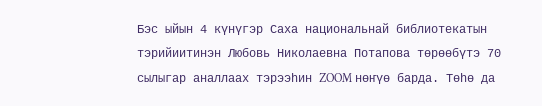Бэс ыйын 4 күнүгэр Саха национальнай библиотекатын тэрийиитинэн Любовь Николаевна Потапова төрөөбүтэ 70 сылыгар аналлаах тэрээһин ZOOM нөҥүө барда. Төһө да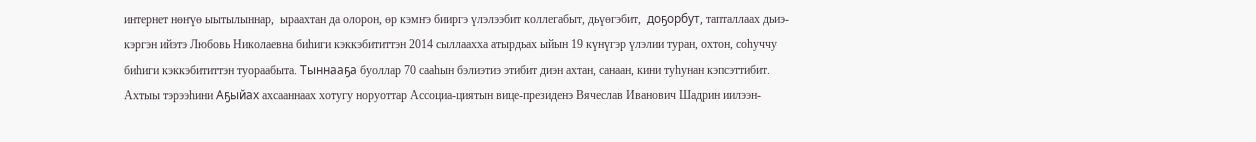интернет нөҥүө ыытылыннар,  ыраахтан да олорон, өр кэмҥэ бииргэ үлэлээбит коллегабыт, дьүөгэбит,  доҕорбут, тапталлаах дьиэ-кэргэн ийэтэ Любовь Николаевна биһиги кэккэбититтэн 2014 сыллаахха атырдьах ыйын 19 күнүгэр үлэлии туран, охтон, соһуччу биһиги кэккэбититтэн туораабыта. Тыннааҕа буоллар 70 сааһын бэлиэтиэ этибит диэн ахтан, санаан, кини туһунан кэпсэттибит. Ахтыы тэрээһини Аҕыйах ахсааннаах хотугу норуоттар Ассоциа-циятын вице-президенэ Вячеслав Иванович Шадрин иилээн-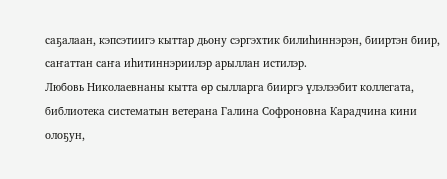саҕалаан, кэпсэтиигэ кыттар дьону сэргэхтик билиһиннэрэн, бииртэн биир, саҥаттан саҥа иһитиннэриилэр арыллан истилэр.
Любовь Николаевнаны кытта өр сылларга бииргэ үлэлээбит коллегата, библиотека систематын ветерана Галина Софроновна Карадчина кини олоҕун,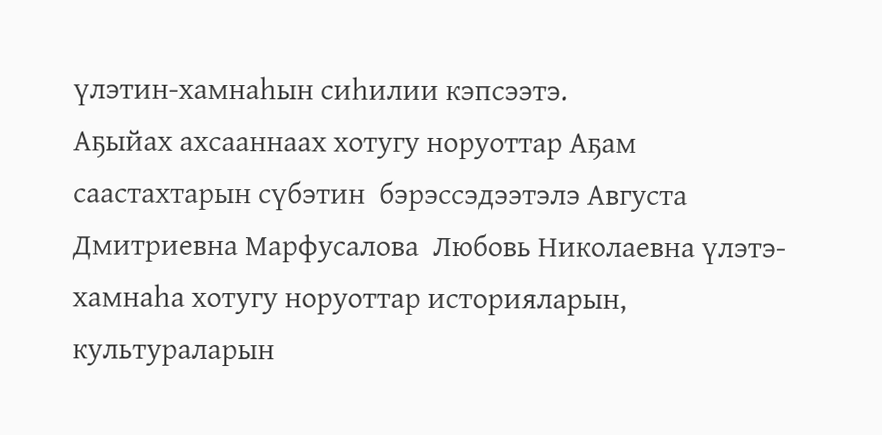үлэтин-хамнаһын сиһилии кэпсээтэ.
Аҕыйах ахсааннаах хотугу норуоттар Аҕам саастахтарын сүбэтин  бэрэссэдээтэлэ Августа Дмитриевна Марфусалова  Любовь Николаевна үлэтэ-хамнаһа хотугу норуоттар историяларын, культураларын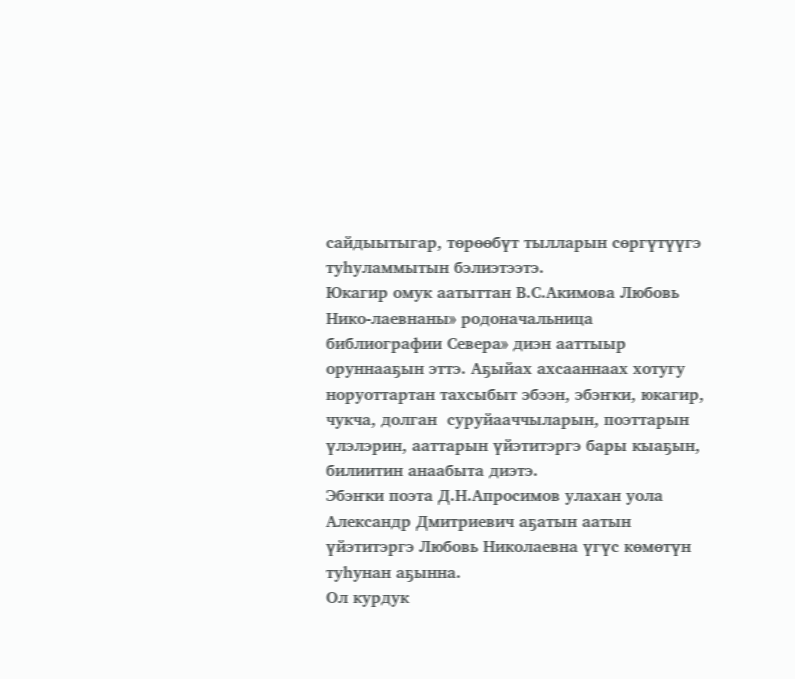сайдыытыгар, төрөөбүт тылларын сөргүтүүгэ туһуламмытын бэлиэтээтэ.
Юкагир омук аатыттан В.С.Акимова Любовь Нико-лаевнаны» родоначальница библиографии Севера» диэн ааттыыр оруннааҕын эттэ. Аҕыйах ахсааннаах хотугу норуоттартан тахсыбыт эбээн, эбэҥки, юкагир, чукча, долган  суруйааччыларын, поэттарын үлэлэрин, ааттарын үйэтитэргэ бары кыаҕын, билиитин анаабыта диэтэ.
Эбэҥки поэта Д.Н.Апросимов улахан уола Александр Дмитриевич аҕатын аатын үйэтитэргэ Любовь Николаевна үгүс көмөтүн туһунан аҕынна.
Ол курдук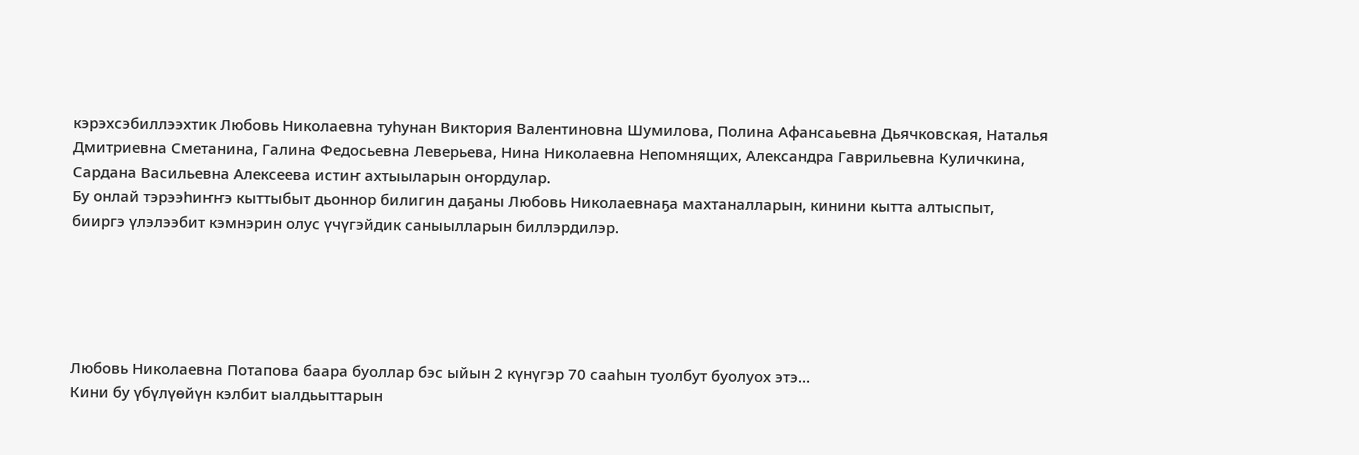кэрэхсэбиллээхтик Любовь Николаевна туһунан Виктория Валентиновна Шумилова, Полина Афансаьевна Дьячковская, Наталья Дмитриевна Сметанина, Галина Федосьевна Леверьева, Нина Николаевна Непомнящих, Александра Гаврильевна Куличкина, Сардана Васильевна Алексеева истиҥ ахтыыларын оҥордулар.
Бу онлай тэрээһиҥҥэ кыттыбыт дьоннор билигин даҕаны Любовь Николаевнаҕа махтаналларын, кинини кытта алтыспыт, бииргэ үлэлээбит кэмнэрин олус үчүгэйдик саныылларын биллэрдилэр.





Любовь Николаевна Потапова баара буоллар бэс ыйын 2 күнүгэр 70 сааһын туолбут буолуох этэ…
Кини бу үбүлүөйүн кэлбит ыалдьыттарын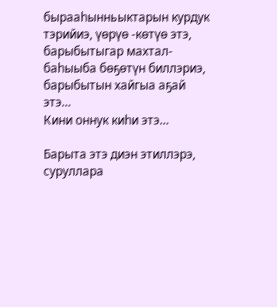бырааһынньыктарын курдук тэрийиэ, үөрүө -көтүө этэ, барыбытыгар махтал-баһыыба бөҕөтүн биллэриэ,  барыбытын хайгыа аҕай этэ…
Кини оннук киһи этэ…

Барыта этэ диэн этиллэрэ, суруллара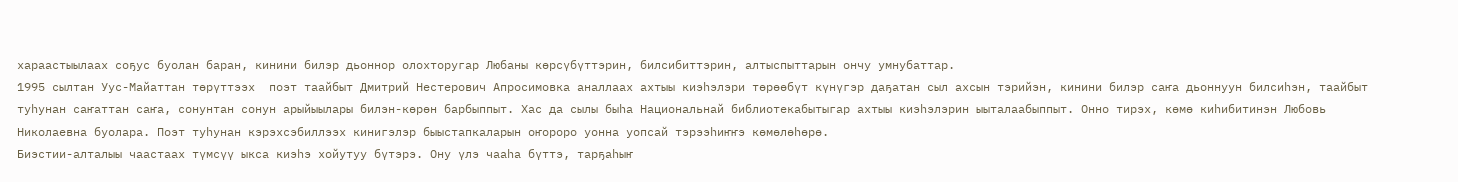хараастыылаах соҕус буолан баран, кинини билэр дьоннор олохторугар Любаны көрсүбүттэрин, билсибиттэрин, алтыспыттарын ончу умнубаттар.
1995 сылтан Уус-Майаттан төрүттээх  поэт таайбыт Дмитрий Нестерович Апросимовка аналлаах ахтыы киэһэлэри төрөөбүт күнүгэр даҕатан сыл ахсын тэрийэн, кинини билэр саҥа дьоннуун билсиһэн, таайбыт туһунан саҥаттан саҥа, сонунтан сонун арыйыылары билэн-көрөн барбыппыт. Хас да сылы быһа Национальнай библиотекабытыгар ахтыы киэһэлэрин ыыталаабыппыт. Онно тирэх, көмө киһибитинэн Любовь Николаевна буолара. Поэт туһунан кэрэхсэбиллээх кинигэлэр быыстапкаларын оҥороро уонна уопсай тэрээһиҥҥэ көмөлөһөрө.
Биэстии-алталыы чаастаах түмсүү ыкса киэһэ хойутуу бүтэрэ. Ону үлэ чааһа бүттэ, тарҕаһыҥ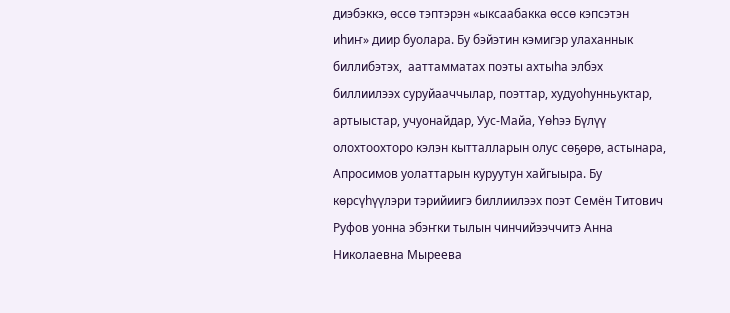диэбэккэ, өссө тэптэрэн «ыксаабакка өссө кэпсэтэн иһиҥ» диир буолара. Бу бэйэтин кэмигэр улаханнык биллибэтэх,  ааттамматах поэты ахтыһа элбэх биллиилээх суруйааччылар, поэттар, худуоһунньуктар, артыыстар, учуонайдар, Уус-Майа, Үөһээ Бүлүү олохтоохторо кэлэн кытталларын олус сөҕөрө, астынара, Апросимов уолаттарын куруутун хайгыыра. Бу көрсүһүүлэри тэрийиигэ биллиилээх поэт Семён Титович Руфов уонна эбэҥки тылын чинчийээччитэ Анна Николаевна Мыреева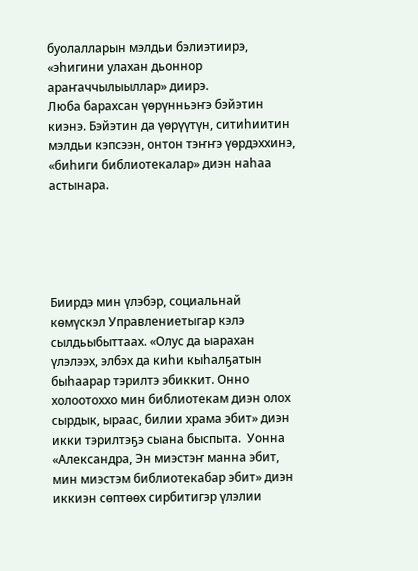буолалларын мэлдьи бэлиэтиирэ, «эһигини улахан дьоннор араҥаччылыыллар» диирэ.
Люба барахсан үөрүнньэҥэ бэйэтин киэнэ. Бэйэтин да үөрүүтүн, ситиһиитин мэлдьи кэпсээн, онтон тэҥҥэ үөрдэххинэ, «биһиги библиотекалар» диэн наһаа астынара.





Биирдэ мин үлэбэр, социальнай көмүскэл Управлениетыгар кэлэ сылдьыбыттаах. «Олус да ыарахан үлэлээх, элбэх да киһи кыһалҕатын быһаарар тэрилтэ эбиккит. Онно холоотоххо мин библиотекам диэн олох сырдык, ыраас, билии храма эбит» диэн икки тэрилтэҕэ сыана быспыта.  Уонна «Александра, Эн миэстэҥ манна эбит, мин миэстэм библиотекабар эбит» диэн иккиэн сөптөөх сирбитигэр үлэлии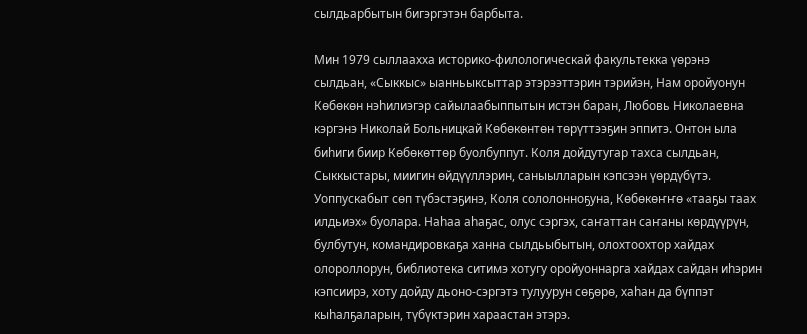сылдьарбытын бигэргэтэн барбыта.

Мин 1979 сыллаахха историко-филологическай факультекка үөрэнэ сылдьан, «Сыккыс» ыанньыксыттар этэрээттэрин тэрийэн, Нам оройуонун Көбөкөн нэһилиэгэр сайылаабыппытын истэн баран, Любовь Николаевна кэргэнэ Николай Больницкай Көбөкөнтөн төрүттээҕин эппитэ. Онтон ыла биһиги биир Көбөкөттөр буолбуппут. Коля дойдутугар тахса сылдьан, Сыккыстары, миигин өйдүүллэрин, саныылларын кэпсээн үөрдүбүтэ. Уоппускабыт сөп түбэстэҕинэ, Коля сололонноҕуна, Көбөкөҥҥө «тааҕы таах илдьиэх» буолара. Наһаа аһаҕас, олус сэргэх, саҥаттан саҥаны көрдүүрүн, булбутун, командировкаҕа ханна сылдьыбытын, олохтоохтор хайдах олороллорун, библиотека ситимэ хотугу оройуоннарга хайдах сайдан иһэрин кэпсиирэ, хоту дойду дьоно-сэргэтэ тулуурун сөҕөрө, хаһан да бүппэт кыһалҕаларын, түбүктэрин хараастан этэрэ.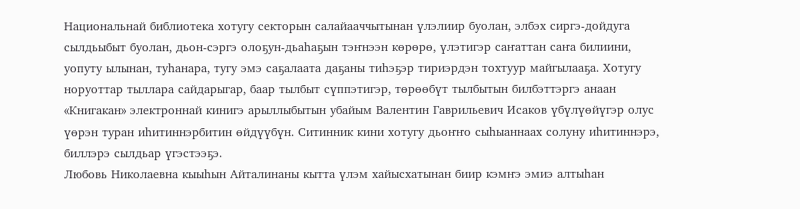Национальнай библиотека хотугу секторын салайааччытынан үлэлиир буолан, элбэх сиргэ-дойдуга сылдьыбыт буолан, дьон-сэргэ олоҕун-дьаһаҕын тэҥнээн көрөрө, үлэтигэр саҥаттан саҥа билиини, уопуту ылынан, туһанара, тугу эмэ саҕалаата даҕаны тиһэҕэр тириэрдэн тохтуур майгылааҕа. Хотугу норуоттар тыллара сайдарыгар, баар тылбыт сүппэтигэр, төрөөбүт тылбытын билбэттэргэ анаан «Книгакан» электроннай кинигэ арыллыбытын убайым Валентин Гаврильевич Исаков үбүлүөйүгэр олус үөрэн туран иһитиннэрбитин өйдүүбүн. Ситинник кини хотугу дьоҥҥо сыһыаннаах солуну иһитиннэрэ,  биллэрэ сылдьар үгэстээҕэ.
Любовь Николаевна кыыһын Айталинаны кытта үлэм хайысхатынан биир кэмҥэ эмиэ алтыһан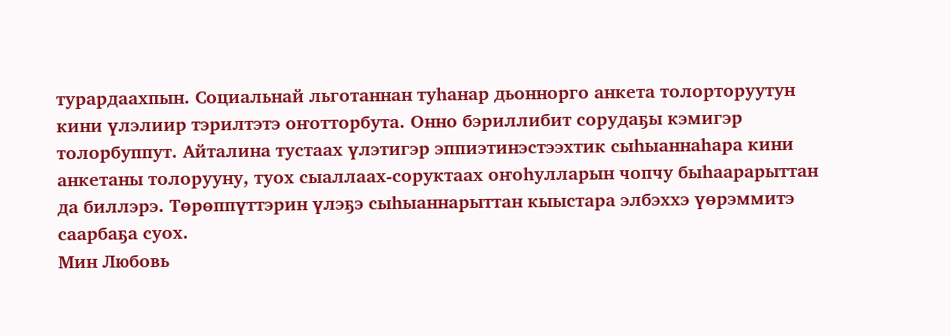турардаахпын. Социальнай льготаннан туһанар дьоннорго анкета толорторуутун кини үлэлиир тэрилтэтэ оҥотторбута. Онно бэриллибит сорудаҕы кэмигэр толорбуппут. Айталина тустаах үлэтигэр эппиэтинэстээхтик сыһыаннаһара кини анкетаны толорууну, туох сыаллаах-соруктаах оҥоһулларын чопчу быһаарарыттан да биллэрэ. Төрөппүттэрин үлэҕэ сыһыаннарыттан кыыстара элбэххэ үөрэммитэ саарбаҕа суох.
Мин Любовь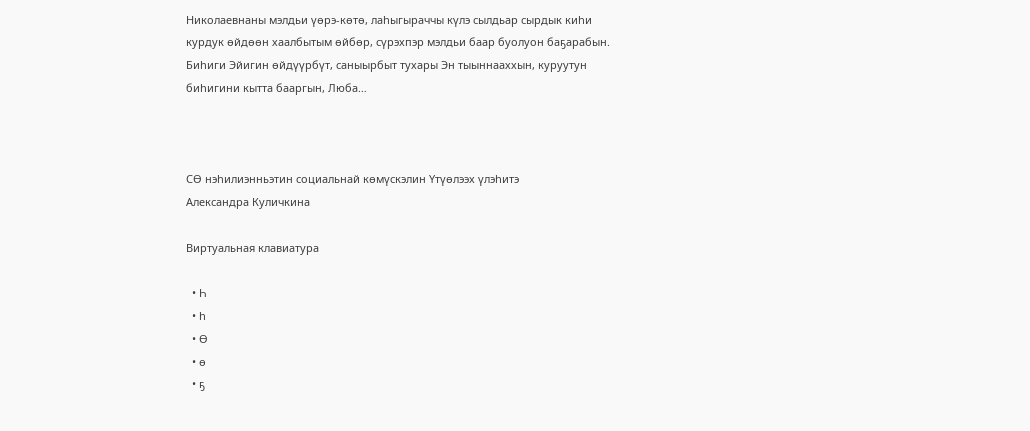Николаевнаны мэлдьи үөрэ-көтө, лаһыгыраччы күлэ сылдьар сырдык киһи курдук өйдөөн хаалбытым өйбөр, сүрэхпэр мэлдьи баар буолуон баҕарабын. Биһиги Эйигин өйдүүрбүт, саныырбыт тухары Эн тыыннааххын, куруутун биһигини кытта бааргын, Люба…



СӨ нэһилиэнньэтин социальнай көмүскэлин Үтүөлээх үлэһитэ
Александра Куличкина

Виртуальная клавиатура

  • Һ
  • һ
  • Ө
  • ө
  • ҕ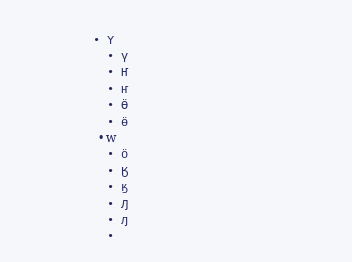• Ү
  • ү
  • Ҥ
  • ҥ
  • Ӫ
  • ӫ
  • w
  • ӧ
  • Ӄ
  • ӄ
  • Ԓ
  • ԓ
  •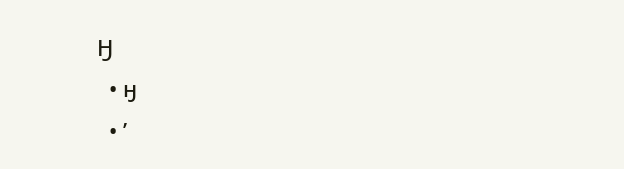Ӈ
  • ӈ
  • ʼ